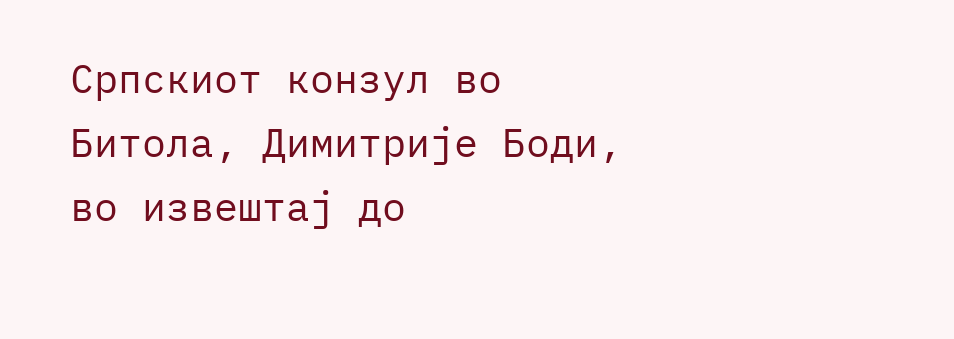Српскиот конзул во Битола, Димитрије Боди, во извештај до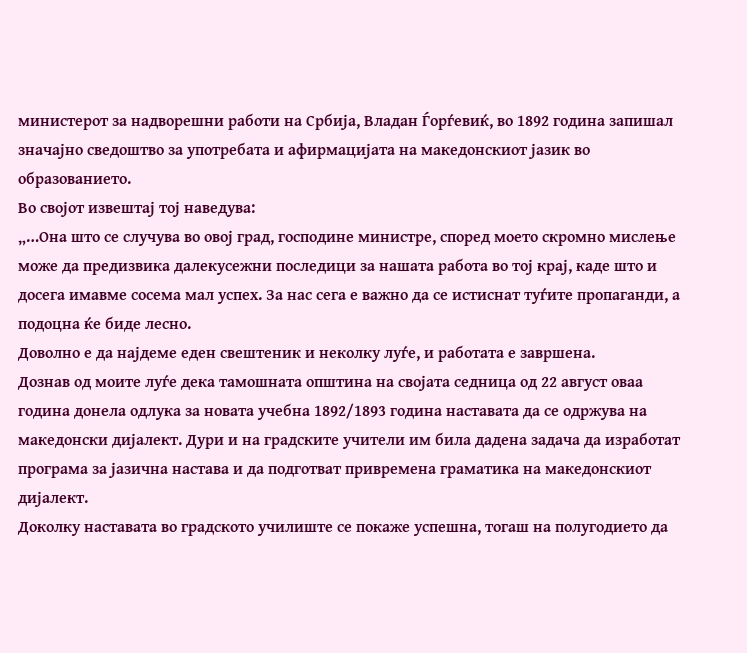министерот за надворешни работи на Србија, Владан Ѓорѓевиќ, во 1892 година запишал значајно сведоштво за употребата и афирмацијата на македонскиот јазик во образованието.
Во својот извештај тој наведува:
„…Она што се случува во овој град, господине министре, според моето скромно мислење може да предизвика далекусежни последици за нашата работа во тој крај, каде што и досега имавме сосема мал успех. За нас сега е важно да се истиснат туѓите пропаганди, а подоцна ќе биде лесно.
Доволно е да најдеме еден свештеник и неколку луѓе, и работата е завршена.
Дознав од моите луѓе дека тамошната општина на својата седница од 22 август оваа година донела одлука за новата учебна 1892/1893 година наставата да се одржува на македонски дијалект. Дури и на градските учители им била дадена задача да изработат програма за јазична настава и да подготват привремена граматика на македонскиот дијалект.
Доколку наставата во градското училиште се покаже успешна, тогаш на полугодието да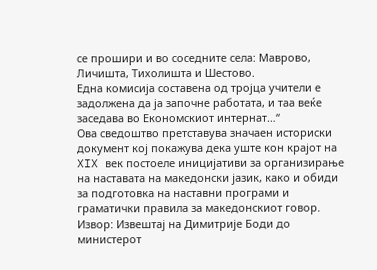се прошири и во соседните села: Маврово, Личишта, Тихолишта и Шестово.
Една комисија составена од тројца учители е задолжена да ја започне работата, и таа веќе заседава во Економскиот интернат…“
Ова сведоштво претставува значаен историски документ кој покажува дека уште кон крајот на XIX век постоеле иницијативи за организирање на наставата на македонски јазик, како и обиди за подготовка на наставни програми и граматички правила за македонскиот говор.
Извор: Извештај на Димитрије Боди до министерот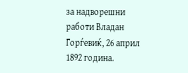за надворешни работи Владан Ѓорѓевиќ, 26 април 1892 година.